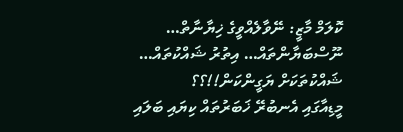ކޮލަމް މާޒީ: ނޭވާލެއްވީގެ ޚިޔާނާތް… ނޫސްބަޔާންތައް… އިތުރު ޝައްކުތައް… ޝައްކުތަކަށް ޔަގީންކަން!!؟؟
މީޑިއާގައި އެނބުރޭ ޚަބަރުތައް ކިޔައި ބަލައި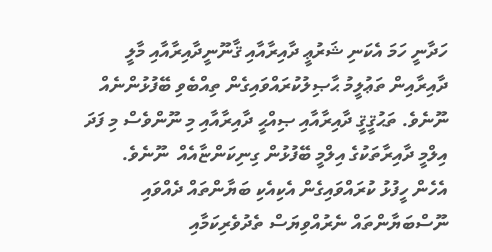ހަދާނީ ހަމަ އެކަނި ޝަރުޢީ ދާއިރާއާއި ޤާނޫނީދާއިރާއާއި މާލީ ދާއިރާއިން ތަޢުލީމު ޙާޞިލުކުރައްވައިގެން ތިއްބެވި ބޭފުޅުންނެއް ނޫނެވެ. ތަޙުޤީޤީ ދާއިރާއާއި ޞިއްޙީ ދާއިރާއާއި މި ނޫންވެސް މި ފަދަ އިލްމީ ދާއިރާތަކުގެ އިލްމީ ބޭފުޅުން ގިނިކަންޏާއެއް  ނޫނެވެ. އެހެން ހީފުޅު ކުރައްވައިގެން އެކިއެކި ބަޔާންތައް ދެއްވައި ނޫސްބަޔާންތައް ނެރުއްވިޔަސް ތެދުވެރިކަމާއި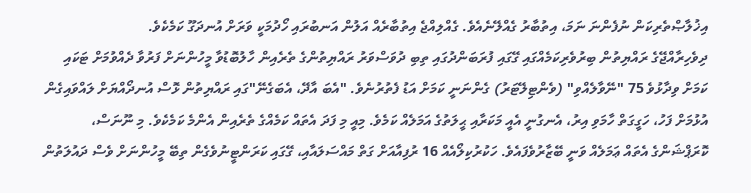އިޚުލާޞްތެރިކަން ނުފެންނަ ނަމަ، އިތުބާރު ގެއްލޭނެއެވެ. ގެއްލިއްޖެ އިތުބާރެއް އަލުން އަނބުރައި ހޯދުމަކީ ވަރަށް އުނދަގޫ ކަމެކެވެ.
ދިވެހިރާއްޖޭގެ ރައްޔިތުން ބިރުވެރިކަމެއްގައި ގޭގައި ފުރަބަންދުގައި ތިބި ދުވަސްވަރު ރައްޔިތުންގެ ތެރެއިން ހާލުބޮޑުވާ މީހުންނަށް ފަރުވާ ދެއްވުމަށް ޓަކައި ކަމަށް ވިދާޅުވެ 75 "ނޭވާލެއްވި" (ވެންޓިލޭޓަރު) ގެންނަނީ ކަމަށް އަޑު ފެތުރުނެވެ. "އެބަ އާދޭ، އެބަގެނޭ"ގައި ރައްޔިތުން ޅޮސް އުނދޯއްޔަށް ލައްވައިގެން އުޅުމަށް ފަހު، ހަގީގަތް ހާމަވި އިރު، އެނގުނީ އެއީ މަކަރާއި ޙީލަތުގެ އަމަލެއް ކަމެވެ. މިއީ މި ފަދަ އެތައް ކަމެއްގެ ތެރެއިން އެންމެ ކަމެކެވެ. މި ނޫނަސް، ކޮރަޕްޝަންގެ އެތައް ޢަމަލެއް ވަނީ ބޭޒާރުވެފައެވެ. ހަކުރުކިލޯއެއް 16 ރުފިއާއަށް ގަތް މައްސަލައާއި، ގޭގައި ކަރަންޓީނުވެގެން ތިބޭ މީހުންނަށް ވެސް ދައުލަތުން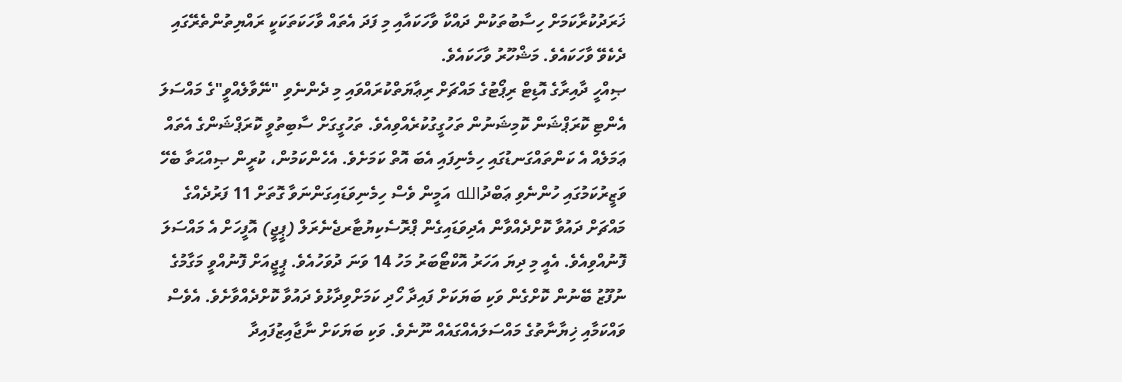ޚަރަދުކުރާކަމަށް ހިސާބުތަކުން ދައްކާ ވާހަކައާއި މި ފަދަ އެތައް ވާހަކަތަކަކީ ރައްޔިތުންތެރޭގައި ދެކެވޭ ވާހަކައެވެ. މަޝްހޫރު ވާހަކައެވެ.
ޞިއްހީ ދާއިރާގެ އޮޑިޓް ރިޕޯޓުގެ މައްޗަށް ރިޢާޔަތްކުރައްވައި މި ދެންނެވި "ނޭވާލެއްވީ"ގެ މައްސަލަ އެންޓި ކޮރަޕްޝަން ކޮމިޝަނުން ތަހުގީގުކުރެއްވިއެވެ. ތަހުގީގަށް ސާބިތުވީ ކޮރަޕްޝަންގެ އެތައް ޢަމަލެއް އެ ކަންތައްގަނޑުގައި ހިމެނިފައި އެބަ އޮތް ކަމަށެވެ. އެހެންކަމުން، ކުރީން ޞިއްޙަތާ ބެހޭ ވަޒީރުކަމުގައި ހުންނެވި ޢަބްދުالله އަމީން ވެސް ހިމެނިވަޑައިގަންނަވާ ގޮތަށް 11 ފަރުދެއްގެ މައްޗަށް ދައުވާ ކޮށްދެއްވާން އެދިވަޑައިގެން ޕްރޮސެކިޔުޓާރޖެނެރަލް (ޕީޖީ) އޮފީހަށް އެ މައްސަލަ ފޮނުއްވިއެވެ. އެއީ މި ދިޔަ އަހަރު އޮކްޓޯބަރު މަހު 14 ވަނަ ދުވަހުއެވެ. ޕީޖީއަށް ފޮނުއްވީ މަގާމުގެ ނުފޫޒު ބޭނުން ކޮށްގެން ވަކި ބަޔަކަށް ފައިދާ ހޯދި ކަމަށްވިދާޅުވެ ދައުވާ ކޮށްދެއްވާށެވެ. އެވެސް ވައްކަމާއި ޚިޔާނާތުގެ މައްސަލައެއްގައެއް ނޫނެވެ. ވަކި ބަޔަކަށް ނާޖާއިޒުފައިދާ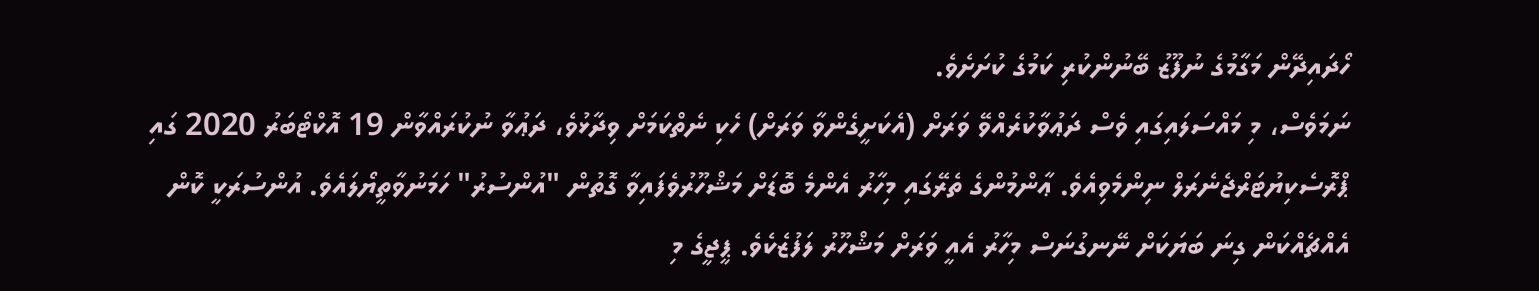ހޯދައިދޭން މަގާމުގެ ނުފޫޒު ބޭނުންކުރި ކަމުގެ ކުށަށެވެ.
ނަމަވެސް، މި މައްސަލައިގައި ވެސް ދަޢުވާކުރެއްވޭ ވަރަށް (އެކަށީގެންވާ ވަރަށް) ހެކި ނެތްކަމަށް ވިދާޅުވެ، ދަޢުވާ ނުކުރައްވާން 19 އޮކްޓޯބަރު 2020 ގައި ޕްރޮސެކިޔުޓަރްޖެނެރަލް ނިންމެވިއެވެ. ޢާންމުންގެ ތެރޭގައި މިހާރު އެންމެ ބޮޑަށް މަޝްހޫރުވެފައިވާ ގޮތުން "އުންސުރު" ހަމަނުވާތީޔޯލައެވެ. އުންސުރަކީ ކޮން އެއްޗެއްކަން ގިނަ ބަޔަކަށް ނޭނގުނަސް މިހާރު އެއީ ވަރަށް މަޝްހޫރު ލަފުޒެކެވެ. ޕީޖީގެ މި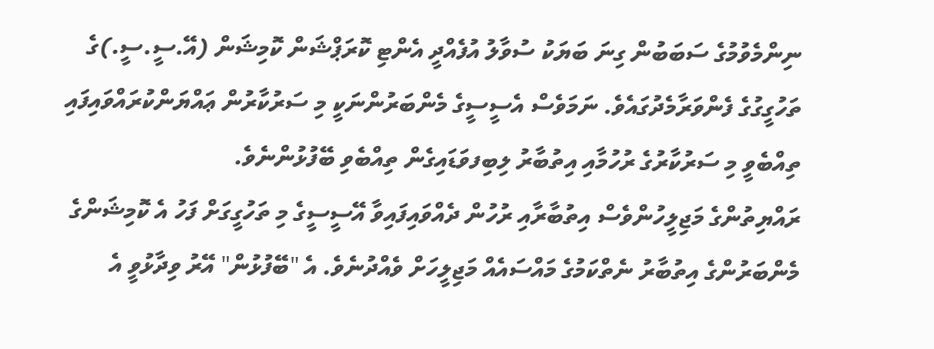ނިންމެވުމުގެ ސަބަބުން ގިނަ ބަޔަކު ސުވާލު އުފެއްދީ އެންޓި ކޮރަޕްޝަން ކޮމިޝަން (އޭ.ސީ.ސީ.)ގެ ތަހުގީގުގެ ފެންވަރާމެދުގައެވެ. ނަމަވެސް އެސީސީގެ މެންބަރުންނަކީ މި ސަރުކާރުން ޢައްޔަންކުރައްވައިފައި ތިއްބެވީ މި ސަރުކާރުގެ ރުހުމާއި އިތުބާރު ލިބިފވަޑައިގެން ތިއްބެވި ބޭފުޅުންނެވެ.
ރައްޔިތުންގެ މަޖިލީހުންވެސް އިތުބާރާއި ރުހުން ދެއްވައިފައިވާ އޭސީސީގެ މި ތަހުގީގަށް ފަހު އެ ކޮމިޝަންގެ މެންބަރުންގެ އިތުބާރު ނެތްކަމުގެ މައްސައެއް މަޖިލީހަށް ވެއްދުނެވެ. އެ "ބޭފުޅުން" އޭރު ވިދާޅުވީ އެ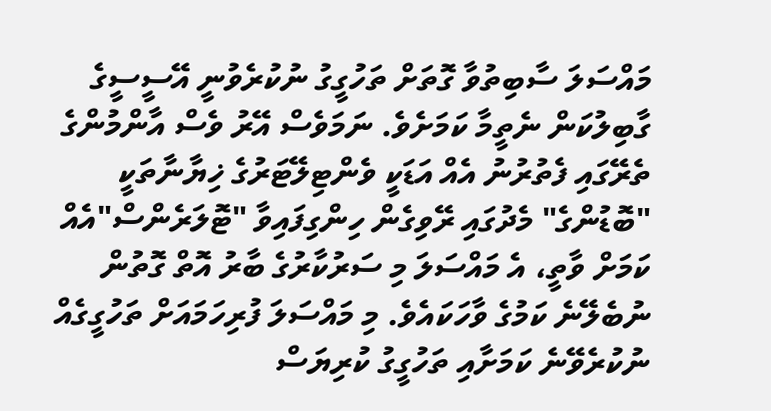މައްސަލަ ސާބިތުވާ ގޮތަށް ތަހުގީގު ނުކުރެވުނީ އޭސީސީގެ ގާބިލުކަން ނެތީމާ ކަމަށެވެ. ނަމަވެސް އޭރު ވެސް އާންމުންގެ ތެރޭގައި ފެތުރުނު އެއް އަޑަކީ ވެންޓިލޭޓަރުގެ ޚިޔާނާތަކީ "ބޮޑުންގެ" މެދުގައި ރޭވިގެން ހިންގިފައިވާ "ޓޮލަރެންސް"އެއް ކަމަށް ވާތީ، އެ މައްސަލަ މި ސަރުކާރުގެ ބާރު އޮތް ގޮތުން ނުބެލޭނެ ކަމުގެ ވާހަކައެވެ. މި މައްސަލަ ފުރިހަމައަށް ތަހުގީގެއް ނުކުރެވޭނެ ކަމަށާއި ތަހުގީގު ކުރިޔަސް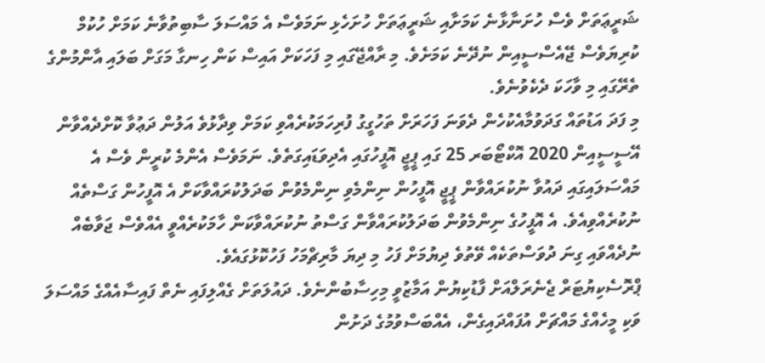ޝަރީޢަތަށް ވެސް ހުށަނާޅާނެ ކަމަށާއި ޝަރީޢަތަށް ހުށަހެޅި ނަމަވެސް އެ މައްސަލަ ސާބިތުވާނެ ކަމަށް ހުކުމް ކުރިޔަވެސް ޖޭއެސްސީއިން ނުދޭނެ ކަމަށެވެ. މި ރާއްޖޭގައި މި ފަހަކަށް އައިސް ކަން ހިނގާ މަގަށް ބަލައި އާންމުންގެ ތެރޭގައި މި ވާހަކަ ދެކެވުނެވެ.
މި ފަދަ އަޑުތައް ގަދަވުމާއެކުހެން ދެވަނަ ފަހަރަށް ތަހުގީގު ފުރިހަމަކުރެއްވި ކަމަށް ވިދާޅުވެ އަލުން ދަޢުވާ ކޮށްދެއްވާން އޭސީސީއިން 2020 އޮކްޓޯބަރ 25 ގައި ޕީޖީ އޮފީހުގައި އެދިވަޑައިގަތެވެ. ނަމަވެސް އެންމެ ކުރީން ވެސް އެ މައްސަލައިގައި ދައުވާ ނުކުރައްވާން ޕީޖީ އޮފީހުން ނިންމެވި ނިންމެވުން ބަދަލުކުރައްވާކަށް އެ އޮފީހުން ގަސްތެއް ނުކުރެއްވިއެވެ. އެ އޮފީހުގެ ނިންމެވުން ބަދަލުކުރައްވާން ގަސްތު ނުކުރައްވާކަން ހާމަކުރެއްވީ އެއްވެސް ޖަވާބެއް ނުދެއްވައި ގިނަ ދުވަސްތަކެއް ވޭތުވެ ދިޔުމަށް ފަހު މި ދިޔަ މާރިޗްމަހު ފަހުކޮޅުގައެވެ.
ޕްރޮސެކިޔުޓަރް ޖެނެރަލްއަށް ފާޑުކިޔުން އަމާޒުވީ މިހިސާބުންނެވެ. ދައުލަތަށް ގެއްލިފައި ނެތް ފައިސާއެއްގެ މައްސަލަ ވަކި މީހެއްގެ މައްޗަށް އުފައްދައިގެން، އެއްބަސްވުމުގެ ދަށުން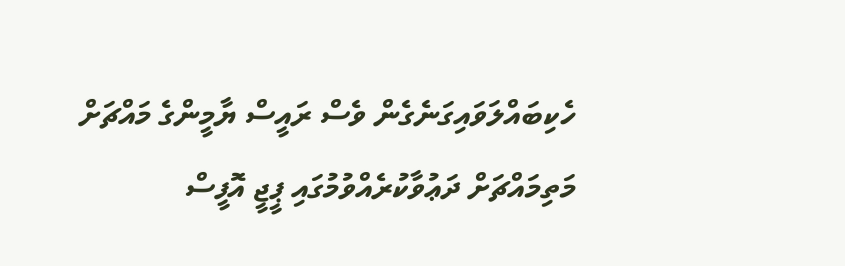ހެކިބައްލަވައިގަނެގެން ވެސް ރައީސް ޔާމީންގެ މައްޗަށް މަތިމައްޗަށް ދަޢުވާކުރެއްވުމުގައި ޕީޖީ އޮފީސް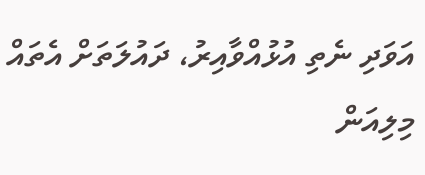އަވަދި ނެތި އުޅުއްވާއިރު، ދައުލަތަށް އެތައް މިލިއަން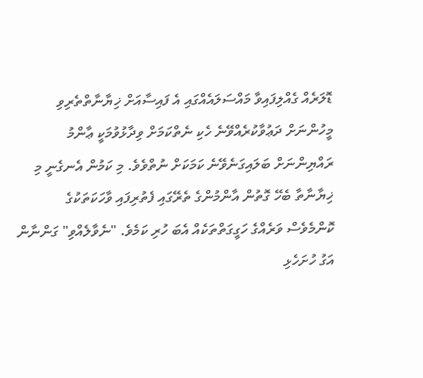ޑޮލަރެއް ގެއްލިފައިވާ މައްސަލައެއްގައި އެ ފައިސާއަށް ޚިޔާނާތްތެރިވި މީހުންނަށް ދަޢުވާކުރެއްވޭނެ ހެކި ނެތްކަމަށް ވިދާޅުވުމަކީ ޢާންމު ރައްޔިންނަށް ބަލައިގަނެވޭނެ ކަމަކަށް ނުތްވެވެ. މި ކަމުން އެނގެނީ މި ޚިޔާނާތާ ބެހޭ ގޮތުން އާންމުންގެ ތެރޭގައި ފެތުރިފައި ވާހަކަތަކުގެ ކޮންމެވެސް ވަރެއްގެ ހަގީގަތްތަކެއް އެބަ ހުރި ކަމެވެ. "ނެވާލެއްވި" ގަންނާން އަގު ހުށަހެޅި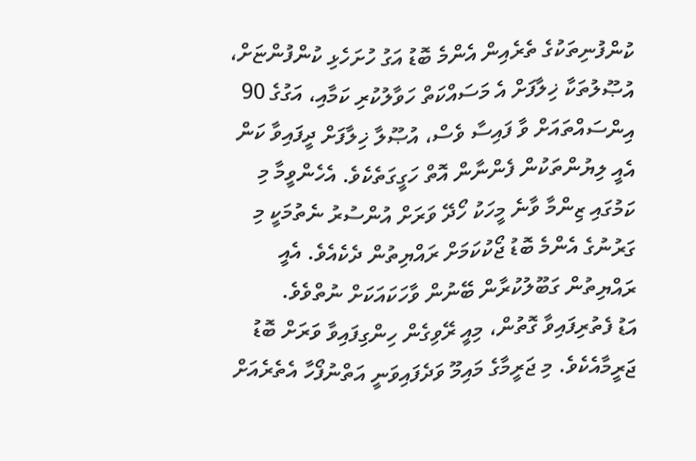ކުންފުނިތަކުގެ ތެރެއިން އެންމެ ބޮޑު އަގު ހުށަހެޅި ކުންފުންޏަށް، އުޞޫލުތަކާ ޚިލާފަށް އެ މަސައްކަތް ހަވާލުކުރި ކަމާއި، އަގުގެ 90 އިންސައްތައަށް ވާ ފައިސާ ވެސް، އުޞޫލާ ޚިލާފަށް ދީފައިވާ ކަން އެއީ ލިޔުންތަކުން ފެންނާން އޮތް ހަގީގަތެކެވެ. އެހެންވީމާ މި ކަމުގައި ޒިންމާ ވާނެ މީހަކު ހޯދޭ ވަރަށް އުންސުރު ނެތުމަކީ މި ގަރުނުގެ އެންމެ ބޮޑު ޖޯކުކަމަށް ރައްޔިތުން ދެކެއެވެ. އެއީ ރައްޔިތުން ގަބޫލުކުރާން ބޭނުން ވާހަކައަކަށް ނުތްވެވެ.
އަޑު ފެތުރިފައިވާ ގޮތުން، މިއީ ރޭވިގެން ހިންގިފައިވާ ވަރަށް ބޮޑު ޖަރީމާއެކެވެ. މި ޖަރީމާގެ މައިމޫ ވަދެފައިވަނީ އަތްނުފޯހާ އެތެރެއަށް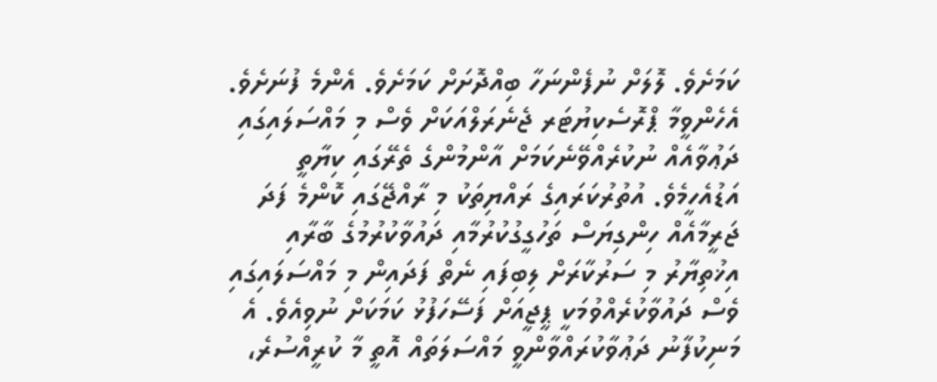ކަމަށެވެ. ލޮލަށް ނުފެންނަހާ ބިއްދޮށަށް ކަމަށެވެ. އެންމެ ފުނަށެވެ. އެހެންވީމާ ޕްރޮސެކިޔުޓަރ ޖެނެރަލްއަކަށް ވެސް މި މައްސަލައިގައި ދަޢުވާއެއް ނުކުރެއްވޭނެކަމަށް އާންމުންގެ ތެރޭގައި ކިޔާތީ އަޑުއެހީމެވެ. އުތުރުކަރައިގެ ރައްޔިތަކު މި ރާއްޖޭގައި ކޮންމެ ފަދަ ޖަރީމާއެއް ހިންގިޔަސް ތަހުގީގުކުރުމާއި ދައުވާކުރުމުގެ ބާރާއި އިޚުތިޔާރު މި ސަރުކާރަށް ލިބިފައި ނެތް ފަދައިން މި މައްސަލައިގައި ވެސް ދައުވާކުރެއްވުމަކީ ޕީޖީއަށް ފަސޭހަފުޅު ކަމަކަށް ނުވިއެވެ. އެ މަނިކުފާނު ދަޢުވާކުރައްވާންވީ މައްސަލަތައް އޮތީ މާ ކުރީއްސުރެ،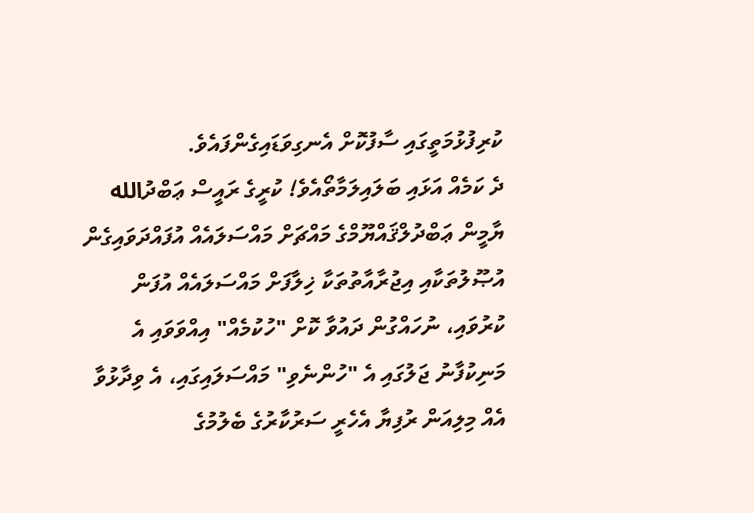ކުރިފުޅުމަތީގައި ސާފުކޮށް އެނގިވަޑައިގެންފައެވެ.
ދެ ކަމެއް އަޅައި ބަލައިލަމާތޯއެވެ! ކުރީގެ ރައީސް ޢަބްދުالله ޔާމީން ޢަބްދުލްޤައްޔޫމްގެ މައްޗަށް މައްސަލައެއް އުފައްދަވައިގެން އުޞޫލުތަކާއި އިޖުރާއާތުތަކާ ޚިލާފަށް މައްސަލައެއް އުފަން ކުރުވައި، ނުހައްގުން ދައުވާ ކޮށް "ހުކުމެއް" އިއްވަވައި އެ މަނިކުފާނު ޖަލުގައި އެ "ހުންނެވި" މައްސަލައިގައި، އެ ވިދާޅުވާ އެއް މިލިއަން ރުފިޔާ އެހެރީ ސަރުކާރުގެ ބެލުމުގެ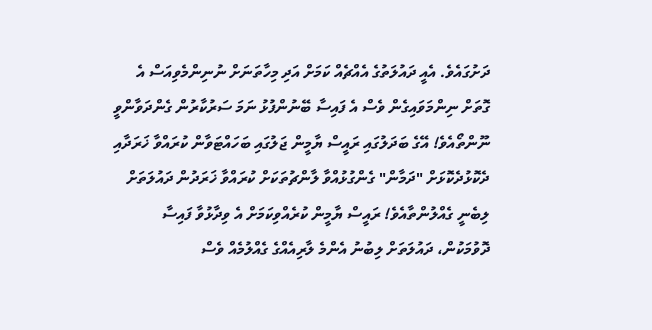ދަށުގައެވެ. އެއީ ދައުލަތުގެ އެއްޗެއް ކަމަށް އަދި މިހާތަނަށް ނުނިންމެވިއަސް އެ ގޮތަށް ނިންމަވައިގެން ވެސް އެ ފައިސާ ބޭނުންފުޅު ނަމަ ސަރުކާރުން ގެންދަވާންވީ ނޫންތޯއެވެ! އޭގެ ބަދަލުގައި ރައީސް ޔާމީން ޖަލުގައި ބަހައްޓަވާން ކުރައްވާ ޚަރަދާއި ދެކޮޅުދެކޮޅަށް "ދަމާން" ގެންގުޅުއްވާ ލާންޗުތަކަށް ކުރައްވާ ޚަރަދުން ދައުލަތަށް ލިބެނީ ގެއްލުންތާއެވެ! ރައީސް ޔާމީން ކުރެއްވިކަމަށް އެ ވިދާޅުވާ ފައިސާ ދޮވުމަކުން، ދައުލަތަށް ލިބުނު އެންމެ ލާރިއެއްގެ ގެއްލުމެއް ވެސް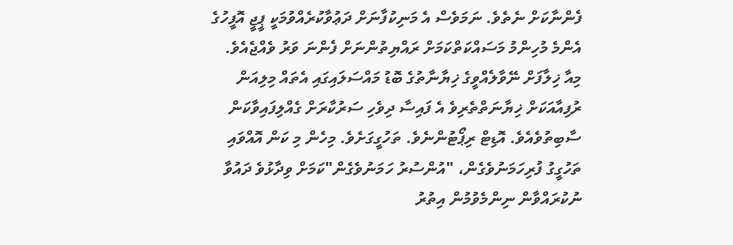ފެންނާކަށް ނެތެވެ. ނަމަވެސް އެ މަނިކުފާނަށް ދަޢުވާކުރެއްވުމަކީ ޕީޖީ އޮފީހުގެ އެންމެ މުހިންމު މަސައްކަތްކަމަށް ރައްޔިތުންނަށް ފެންނަ ވަރު ވެއްޖެއެވެ.
މިއާ ޚިލާފަށް ނޭވާލެއްވީގެ ޚިޔާނާތުގެ ބޮޑު މައްސަލައިގައި އެތައް މިލިއަން ރުފިއާއަކަށް ޚިޔާނަތްތެރިވެ އެ ފައިސާ ދިވެހި ސަރުކާރަށް ގެއްލިފައިވާކަން ސާބިތުވެއެވެ. އޮޑިޓް ރިޕޯޓުންނެވެ. ތަހުގީގަށެވެ. މިހެން މި ކަން އޮއްވައި ތަހުގީގު ފުރިހަމަނުވެގެން، "އުންސުރު ހަމަނުވެގެން"ކަމަށް ވިދާޅުވެ ދައުވާ ނުކުރައްވާން ނިންމެވުމުން އިތުރު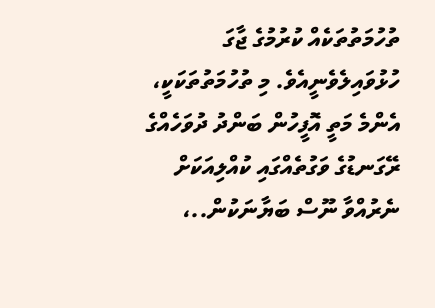ތުހުމަތުތަކެއް ކުރުމުގެ ޖާގަ ހުޅުވައިލެވެނީއެވެ. މި ތުހުމަތުތަކަކީ، އެންމެ މަތީ އޮފީހުން ބަންދު ދުވަހެއްގެ ރޭގަނޑުގެ ވަގުތެއްގައި ކުއްލިއަކަށް ނެރުއްވާ ނޫސް ބަޔާނަކުން..،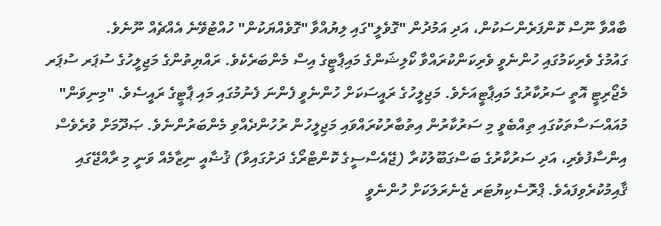ބާއްވާ ނޫސް ކޮންފަރެންސަކުން، އަދި އަމުދުން "ގޮވެލީ"ގައި ލިޔުއްވާ "ގޮވެއްޔަކުން" ހުއްޓުވޭނެ އެއްޗެއް ނޫނެވެ.
ގައުމުގެ ވެރިކަމުގައި ހުންނެވީ ވެރިކަންކުރައްވާ ކޯލިޝަންގެ މައިޕާޓީގެ އިސް މެންބަރެކެވެ. ރައްޔިތުންގެ މަޖިލީހުގެ ސުޕަރ ސުޕަރ މެޖޯރިޓީ އޮތީ ސަރުކާރުގެ މައިޕާޓީއަށެވެ. މަޖިލީހުގެ ރައީސަކަށް ހުންނެވީ ފެންނަ ފެނުމުގައި މައި ޕާޓީގެ ރައީސެވެ. "މިނިވަން" މުއައްސަސާތަކުގައި ތިއްބެވީ މި ސަރުކާރުން އިތުބާރުކުރައްވައި މަޖިލީހުން ރުހުންދެއްވި މެންބަރުންނެވެ. ޞަދޫމަށް ވުރެވެސް އިންސާފުވެރި، އަދި ސަރުކާރުގެ ބަސްގަބޫލުކުރާ (ޖޭއެސްސީގެ ކޮންޓްރޯގެ ދަށުގައިވާ) ޤުޟާއީ ނިޒާމެއް ވަނީ މި ރާއްޖޭގައި ޤާއިމުކުރެވިފައެވެ. ޕްރޮސެކިޔުޓަރ ޖެނެރަލަކަށް ހުންނެވީ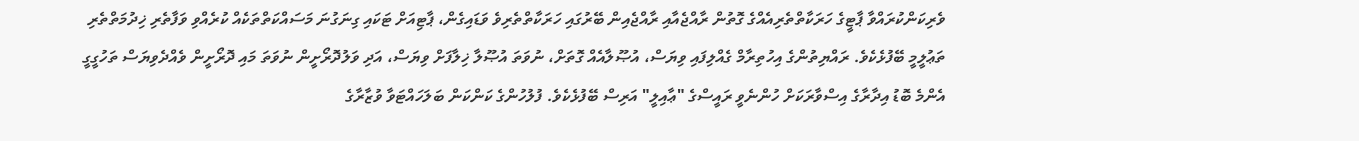ވެރިކަންކުރައްވާ ޕާޓީގެ ހަރަކާތްތެރިއެއްގެ ގޮތުން ރާއްޖެއާއި ރާއްޖެއިން ބޭރުގައި ހަރަކާތްތެރިވެ ވަޑައިގެން، ޕާޓިއަށް ޓަކައި ގިނަގުނަ މަސައްކަތްތަކެއް ކުރެއްވި ވަފާތެރި ޚިދުމަތްތެރި ތަޢުލީމީ ބޭފުޅެކެވެ. ރައްޔިތުންގެ އިހުތިރާމް ގެއްލިފައި ވިޔަސް، އުޞޫލާއެއް ގޮތަށް، ނުވަތަ އުޞޫލާ ޚިލާފަށް ވިޔަސް، އަދި ވަލުދޮރޯށީން ނުވަތަ މައި ދޮރޯށީން ވެއްދެވިޔަސް ތަހުގީގީ އެންމެ ބޮޑު އިދާރާގެ އިސްވާރަކަށް ހުންނެވީ ރައީސްގެ "ޢާއިލީ" އަރިސް ބޭފުޅެކެވެ. ފުލުހުންގެ ކަންކަން ބަލަހައްޓަވާ ވުޒާރާގެ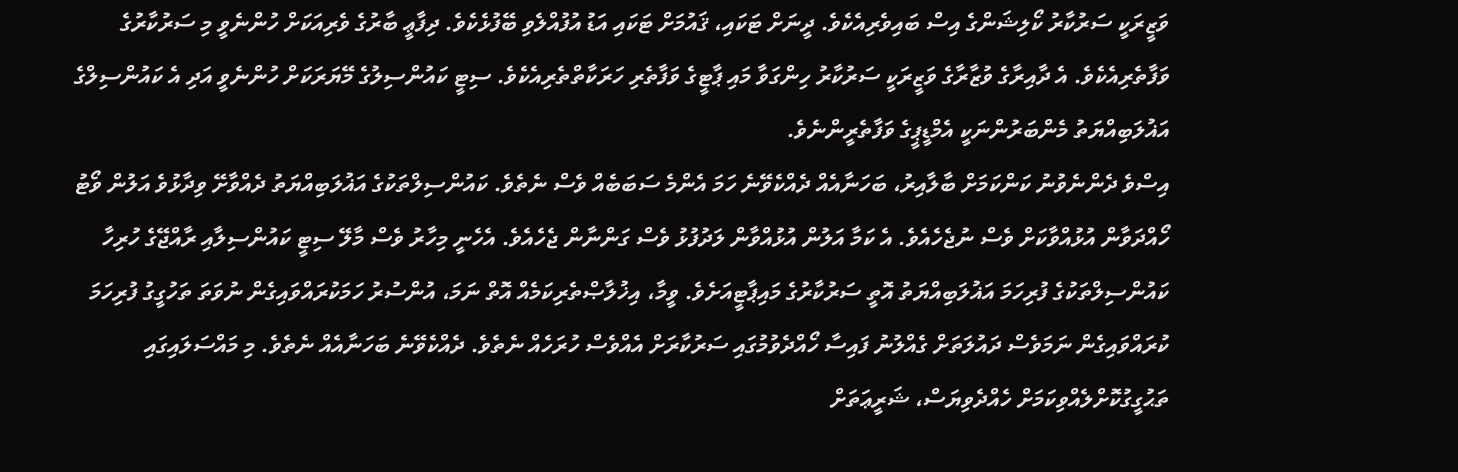ވަޒީރަކީ ސަރުކާރު ކޯލިޝަންގެ އިސް ބައިވެރިއެކެވެ. ދީނަށް ޓަކައި، ޤައުމަށް ޓަކައި އަޑު އުފުއްލެވި ބޭފުޅެކެވެ. ދިފާޢީ ބާރުގެ ވެރިއަކަށް ހުންނެވީ މި ސަރުކާރުގެ ވަފާތެރިއެކެވެ. އެ ދާއިރާގެ ވުޒާރާގެ ވަޒީރަކީ ސަރުކާރު ހިންގަވާ މައި ޕާޓީގެ ވަފާތެރި ހަރަކާތްތެރިއެކެވެ. ސިޓީ ކައުންސިލުގެ މޭޔަރަކަށް ހުންނެވީ އަދި އެ ކައުންސިލްގެ އަޣުލަބިއްޔަތު މެންބަރުންނަކީ އެމްޑީޕީގެ ވަފާތެރީންނެވެ.
އިސްވެ ދެންނެވުނު ކަންކަމަށް ބާލާއިރު، ބަހަނާއެއް ދެއްކެވޭނެ ހަމަ އެންމެ ސަބަބެއް ވެސް ނެތެވެ. ކައުންސިލްތަކުގެ އަޣުލަބިއްޔަތު ދެއްވާށޭ ވިދާޅުވެ އަލުން ވޯޓު ހޯއްދަވާން އުޅުއްވާކަށް ވެސް ނުޖެހެއެވެ. އެ ކަމާ އަލުން އުޅުއްވާން ލަދުފުޅު ވެސް ގަންނާން ޖެހެއެވެ. އެހެނީ މިހާރު ވެސް މާލޭ ސިޓީ ކައުންސިލާއި ރާއްޖޭގެ ހުރިހާ ކައުންސިލްތަކުގެ ފުރިހަމަ އަޣުލަބިއްޔަތު އޮތީ ސަރުކާރުގެ މައިޕާޓީއަށެވެ. ވީމާ، އިޚުލާޞްތެރިކަމެއް އޮތް ނަމަ، އުންސުރު ހަމަކުރައްވައިގެން ނުވަތަ ތަހުގީގު ފުރިހަމަ ކުރައްވައިގެން ނަމަވެސް ދައުލަތަށް ގެއްލުނު ފައިސާ ހޯއްދެވުމުގައި ސަރުކާރަށް އެއްވެސް ހުރަހެއް ނެތެވެ. ދެއްކެވޭނެ ބަހަނާއެއް ނެތެވެ. މި މައްސަލައިގައި ތަޙުގީގުކޮށްލެއްވިކަމަށް ހެއްދެވިޔަސް، ޝަރީޢަތަށް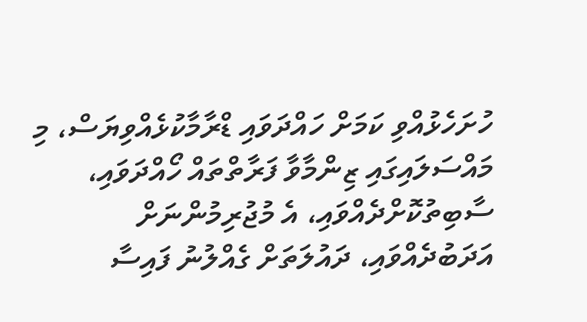ހުށަހެޅުއްވި ކަމަށް ހައްދަވައި ޑްރާމާކުޅެއްވިޔަސް، މި މައްސަލައިގައި ޒިންމާވާ ފަރާތްތައް ހޯއްދަވައި، ސާބިތުކޮށްދެއްވައި، އެ މުޖުރިމުންނަށް އަދަބުދެއްވައި، ދައުލަތަށް ގެއްލުނު ފައިސާ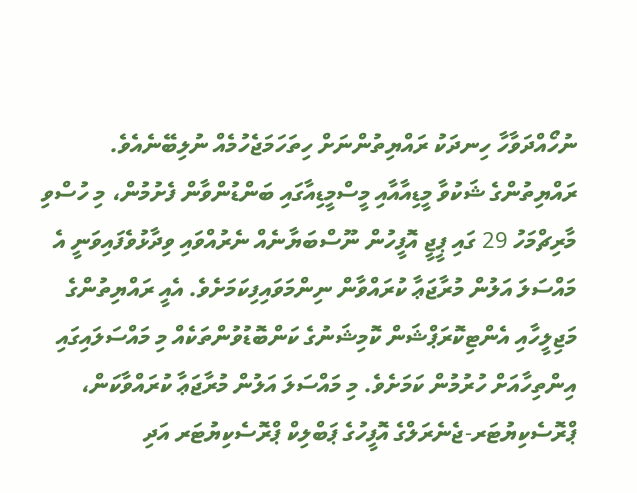ނުހޯއްދަވާހާ ހިނދަކު ރައްޔިތުންނަށް ހިތަހަމަޖެހުމެއް ނުލިބޭނެއެވެ.
ރައްޔިތުންގެ ޝަކުވާ މީޑިއާއާއި މީސްމީޑިއާގައި ބަންޑުންވާން ފެށުމުން، މި ހުސްވި މާރިޗްމަހު 29 ގައި ޕީޖީ އޮފީހުން ނޫސްބަޔާނެއް ނެރުއްވައި ވިދާޅުވެފައިވަނީ އެ މައްސަލަ އަލުން މުރާޖަޢާ ކުރައްވާން ނިންމަވައިފިކަމަށެވެ. އެއީ ރައްޔިތުންގެ މަޖިލީހާއި އެންޓިކޮރަޕްޝަން ކޮމިޝަނުގެ ކަންބޮޑުވުންތަކެއް މި މައްސަލައިގައި އިންތިހާއަށް ހުރުމުން ކަމަށެވެ. މި މައްސަލަ އަލުން މުރާޖަޢާ ކުރައްވާކަން، ޕްރޮސެކިޔުޓަރ-ޖެނެރަލްގެ އޮފީހުގެ ޕަބްލިކް ޕްރޮސެކިޔުޓަރ އަދި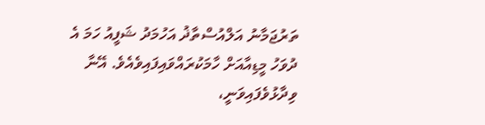ތަރުޖަމާނު އަލްއުސްތާޛު އަހުމަދު ޝަފީއު ހަމަ އެ ދުވަހު މީޑިއާއަށް ހާމަކުރައްވައިފައިވެއެވެ. އޭނާ ވިދާޅުވެފައިވަނީ،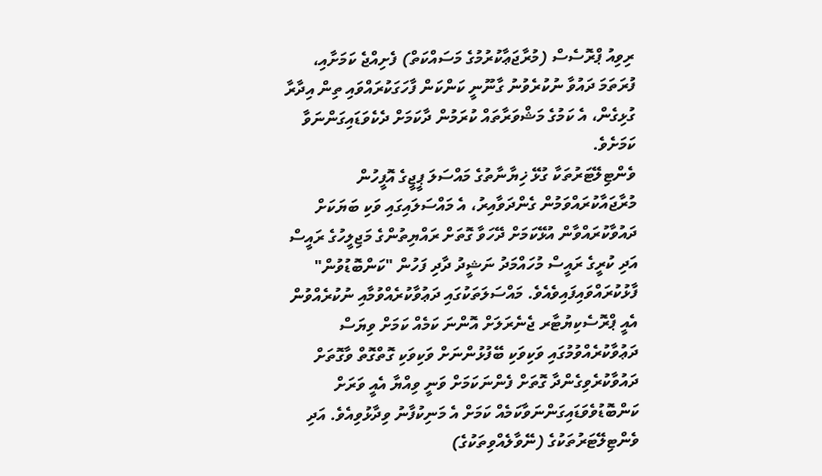ރިވިއު ޕްރޮސެސް (މުރާޖަޢާކުރުމުގެ މަސައްކަތް) ފެށިއްޖެ ކަމަށާއި، ފުރަތަމަ ދައުވާ ނުކުރެވުނު ގާނޫނީ ކަންކަން ފާހަގަކުރައްވައި ތިން އިދާރާ ގުޅިގެން، އެ ކަމުގެ މަޝްވަރާތައް ކުރަމުން ދާކަމަށް ދެކެވަޑައިގަންނަވާ ކަމަށެވެ.
ވެންޓިލޭޓަރުތަކާ ގުޅޭ ޚިޔާނާތުގެ މައްސަލަ ޕީޖީގެ އޮފީހުން މުރާޖައާކުރައްވަމުން ގެންދަވާއިރު، އެ މައްސަލައިގައި ވަކި ބަޔަކަށް ދައުވާކުރައްވާން އުޅޭކަމަށް ދޭހަވާ ގޮތަށް ރައްޔިތުންގެ މަޖިލީހުގެ ރައީސް އަދި ކުރީގެ ރައީސް މުހައްމަދު ނަޝީދު ދާދި ފަހުން "ކަންބޮޑުވުން" ފާޅުކުރައްވައިފައިވެއެވެ. މައްސަލަތަކުގައި ދަޢުވާކުރެއްވުމާއި ނުކުރެއްވުން އެއީ ޕްރޮސެކިޔުޓާރ ޖެނެރަލަށް އޮންނަ ކަމެއް ކަމަށް ވިޔަސް ދަޢުވާކުރެއްވުމުގައި ވަކިވަކި ބޭފުޅުންނަށް ވަކިވަކި ގޮތްގޮތް ވާގޮތަށް ދައުވާކުރެވިގެންދާ ގޮތަށް ފެންނަކަމަށް ވަނީ ވިއްޔާ އެއީ ވަރަށް ކަންބޮޑުވެވަޑައިގަންނަވާކަމެއް ކަމަށް އެ މަނިކުފާނު ވިދާޅުވިއެވެ. އަދި ވެންޓިލޭޓަރުތަކުގެ (ނޭވާލެއްވިތަކުގެ)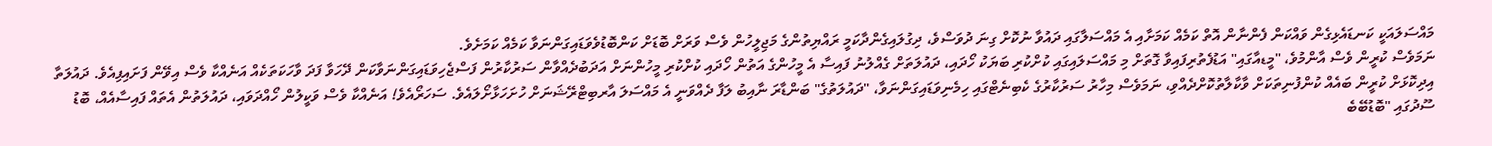މައްސަލައަކީ ކަނޑައެޅިގެން ވައްކަން ފެންނާން އޮތް ކަމެއް ކަމަށާއި އެ މައްސަލާގައި ދައުވާ ނުކޮށް ގިނަ ދުވަސްވެ، ދިގުލައިގެންދާކަމީ ރައްޔިތުންގެ މަޖިލީހުން ވެސް ވަރަށް ބޮޑަށް ކަންބޮޑުވެވަޑައިގަންނަވާ ކަމެއް ކަމަށެވެ.
ނަމަވެސް ކުރީން ވެސް އާންމުވެ، "މީޑއާގައި" އަޑުފެތުރިފައިވާ ގޮތަށް މި މައްސަލައިގައި ކުށްކުރި ބަޔަކު ހޯދައި، ދައުލަތަށް ގެއްލުނު ފައިސާ އެ މީހުންގެ އަތުން ހޯދައި ކުށްކުރި މީހުންނަށް އަދަބުދެއްވާން ސަރުކާރުން ފަސްޖެހިވަޑައިގަންނަވާކަން ދޭހަވާ ފަދަ ވާހަކަތަކެއް އަނެއްކާ ވެސް އިވޭން ފަށައިފިއެވެ. ދައުލަތާ އިދިކޮޅަށް ކުރީން ބައެއް ކުންފުނިތަކަށް ވާކާލާތުކޮށްދެއްވި، ނަމަވެސް މިހާރު ސަރުކާރުގެ ކެބިނެޓްގައި ހިމެނިވަޑައިގަންނަވާ، "ދައުލަތުގެ" ބަންޑާރަ ނާއިބު ލަފާ ދެއްވަނީ އެ މައްސަލަ އާރބިޓްރޭޝަނަށް ހުށަހަޅާށޯލައެވެ. ސަހަރޯއެވެ! އަނެއްކާ ވެސް ވަކީލުން ހޯއްދަވައި، ދައުލަތުން އެތައް ފައިސާއެއް، ބޮޑު ސޫދުގައި "ބޮޑުބޭބެ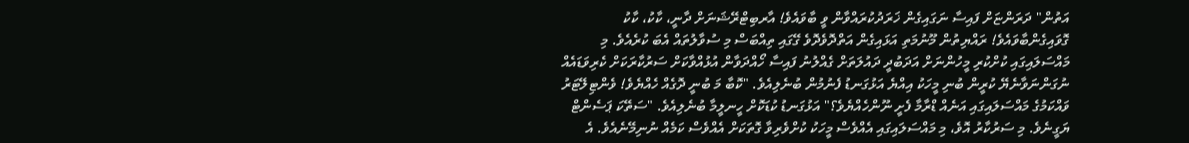އަތުން" ދަރަންޏަށް ފައިސާ ނަގައިގެން ޚަރަދުކުރައްވާން ވީ ބާވައެވެ! އާރބިޓްރޭޝަނަށް ދާނީ، ކާކު، ކާކު ގޮވައިގެންބާވައެވެ! ރައްޔިތުން މޫނުމަތި އަޅައިގެން އަތްދޮވެދޮވެ ގޭގައި ތިއްބަސް މި ސުވާލުތައް އެބަ ކުރެއެވެ. މި މައްސަލައިގައި ކުށްކުރި މީހުންނަށް އަދަބުދީ ދައުލަތަށް ގެއްލުނު ފައިސާ ހޯއްދަވާން އުޅުއްވާކަށް ސަރުކާރަކަށް ކެރިވަޑައެއް ނުގަންނަވާނެޔޭ ކުރީން ބުނި މީހަކު އިއްޔެ އަޅުގަނޑު ފެނުމުން ބުނެލިއެވެ. "ކޮބާ މަ ބުނީ ދޮގެއް ހެއްޔެވެ! ވެންޓިލޭޓަރު ވައްކަމުގެ މައްސަލައިގައި އަނެއް ޑްރާމާ ފެށީ ނޫންހެއްޔެވެ؟" އަޅުގަނޑު ކުޑަކޮށް ހީނލީމާ ބުނެލިއެވެ. "ސަތޭކަ ޕަސެންޓް ޔަގީނެވެ. މި ސަރުކާރު އޮވެ، މި މައްސަލައިގައި އެއްވެސް މީހަކު ކުށްވެރިވާ ގޮތަކަށް އެއްވެސް ކަމެއް ނުނިމޭނެއެވެ. އެ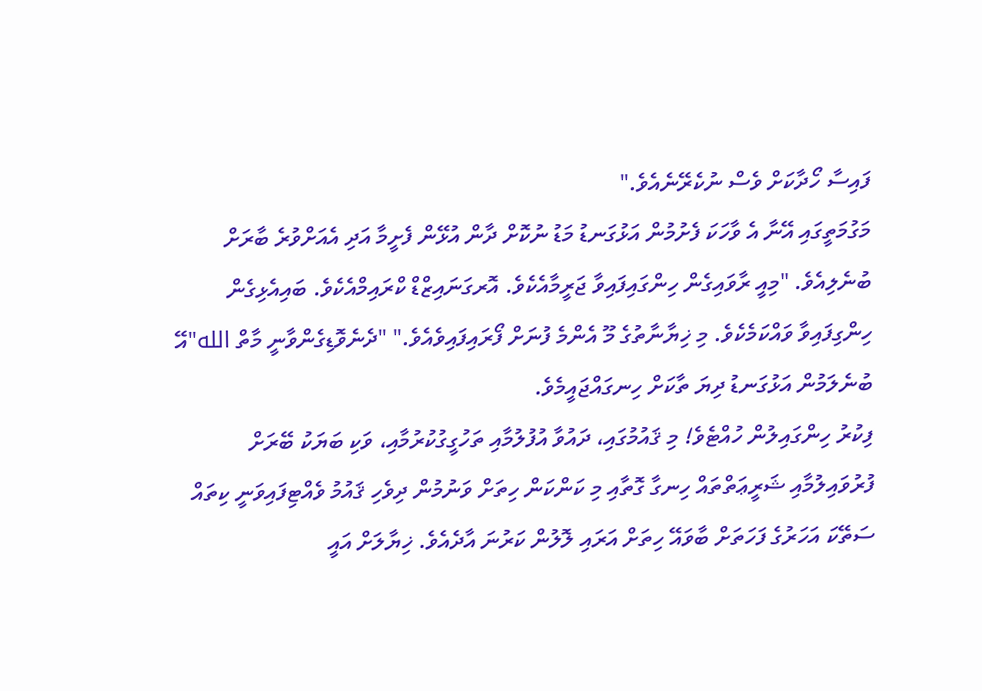ފައިސާ ހޯދާކަށް ވެސް ނުކެރޭނެއެވެ."
މަގުމަތީގައި އޭނާ އެ ވާހަކަ ފެށުމުން އަޅުގަނޑު މަޑު ނުކޮށް ދާން އުޅޭން ފެށީމާ އަދި އެއަށްވުރެ ބާރަށް ބުނެލިއެވެ. "މިއީ ރާވައިގެން ހިންގައިފައިވާ ޖަރީމާއެކެވެ. އޮރގަނައިޒްޑް ކްރައިމްއެކެވެ. ބައިއެޅިގެން ހިންގިފައިވާ ވައްކަމެކެވެ. މި ޚިޔާނާތުގެ މޫ އެންމެ ފުނަށް ފޯރައިފައިވެއެވެ." "ދެނެވޮޑިގެންވާނީ މާތް الله"އޭ ބުނެލަމުން އަޅުގަނޑު ދިޔަ ތާކަށް ހިނގައްޖައީމެވެ.
ފިކުރު ހިންގައިލުން ހުއްޓެވެ! މި ޤައުމުގައި، ދައުވާ އުފުލުމާއި ތަހުގީގުކުރުމާއި، ވަކި ބަޔަކު ބޭރަށް ފުރުވައިލުމާއި ޝަރީޢަތްތައް ހިނގާ ގޮތާއި މި ކަންކަން ހިތަށް ވަނުމުން ދިވެހި ޤައުމު ވެއްޓިފައިވަނީ ކިތައް ސަތޭކަ އަހަރުގެ ފަހަތަށް ބާވައޭ ހިތަށް އަރައި ލޮލުން ކަރުނަ އާދެއެވެ. ޚިޔާލަށް އައީ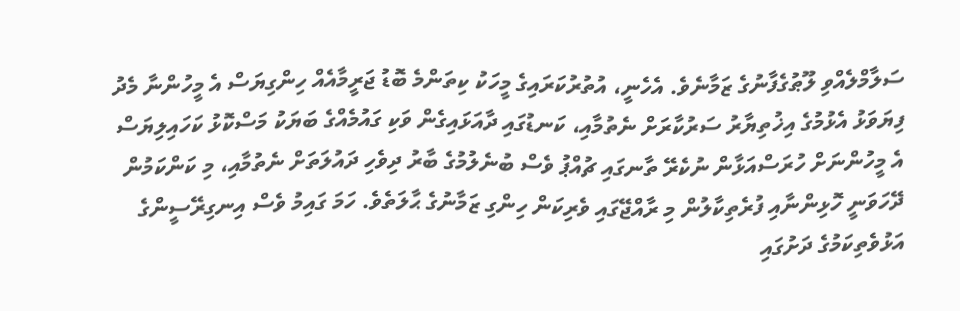ސަލާމްލެއްވި ލޫޠުގެފާނުގެ ޒަމާނެވެ. އެހެނީ، އުތުރުކަރައިގެ މީހަކު ކިތަންމެ ބޮޑު ޖަރީމާއެއް ހިންގިޔަސް އެ މީހުންނާ މެދު ފިޔަވަޅު އެޅުމުގެ އިޚުތިޔާރު ސަރުކާރަށް ނެތުމާއި، ކަނޑުގައި ދާއަޅައިގެން ވަކި ގައުމެއްގެ ބަޔަކު މަސްކޮޅު ކަހައިލިޔަސް އެ މީހުންނަށް ހުރަސްއަޅާން ނުކެރޭ ތާނގައި ޗުއްޕު ވެސް ބުނެލުމުގެ ބާރު ދިވެހި ދައުލަތަށް ނެތުމާއި، މި ކަންކަމުން ދޭހަވަނީ ހޮޅިންނާއި ފުރެތިކާލުން މި ރާއްޖޭގައި ވެރިކަން ހިންގި ޒަމާނުގެ ޙާލަތެވެ. ހަމަ ގައިމު ވެސް އިނގިރޭސީންގެ އަޅުވެތިކަމުގެ ދަށުގައި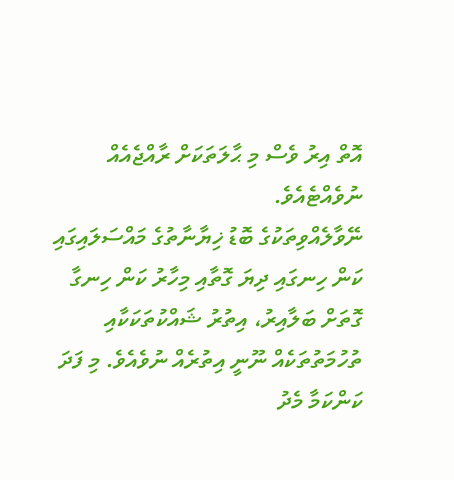އޮތް އިރު ވެސް މި ޙާލަތަކަށް ރާއްޖެއެއް ނުވެއްޓެއެވެ.
ނޭވާލެއްވިތަކުގެ ބޮޑު ޚިޔާނާތުގެ މައްސަލައިގައި ކަން ހިނގައި ދިޔަ ގޮތާއި މިހާރު ކަން ހިނގާ ގޮތަށް ބަލާއިރު، އިތުރު ޝައްކުތަކަކާއި ތުހުމަތުތަކެއް ނޫނީ އިތުރެއް ނުވެއެވެ. މި ފަދަ ކަންކަމާ މެދު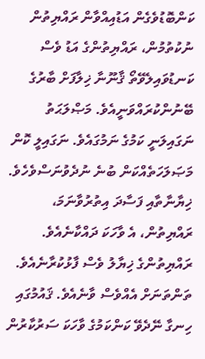ކަންބޮޑުވެގެން އަޑުއިއްވާން ރައްޔިތުން ނުކުތުމުން، ރައްޔިތުންގެ އަޑު ވެސް ކަނޑުވައިލެވޭތޯ ޤާނޫނާ ޚިލާފަށް ބާރުގެ ބޭނުންކުރައްވަނީއެވެ. މަޞްލަޙަތު ނަގައިލަނީ ކަމުގެ ނަމުގައެވެ. ނަގައިލީ ކޮން މަޞަލަހަތެއްކަން ބުނެ ނުދެވުނަސްވެހެވެ.
ޚިޔާނާތާއި ފަސާދަ އިތުރުވާނަމަ، ރައްޔިތުން، އެ ވާހަކަ ދައްކާނެއެވެ. ރައްޔިތުންގެ ޚިޔާލު ވެސް ފާޅުކުރާނެއެވެ. ތަންތަނަށް އެއްވެސް ވާނެއެވެ. ޤައުމުގައި ހިނގާ ނޭދެވޭ ކަންކަމުގެ ވާހަކަ ސަރުކާރުން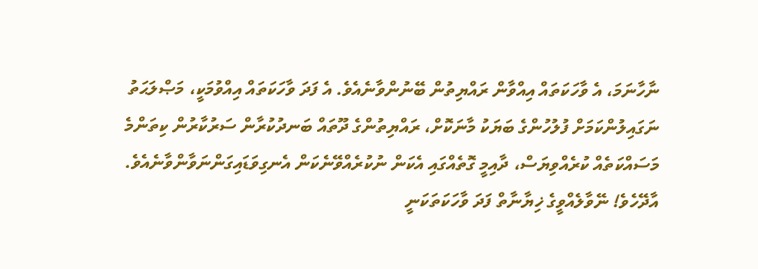ނާހާނަމަ، އެ ވާހަކަތައް އިއްވާން ރައްޔިތުން ބޭނުންވާނެއެވެ. އެ ފަދަ ވާހަކަތައް އިއްވުމަކީ، މަޞްލަޙަތު ނަގައިލުންކަމަށް ފުލުހުންގެ ބަޔަކު މާނަކޮށް، ރައްޔިތުންގެ ދޫތައް ބަނދުކުރާން ސަރުކާރުން ކިތަންމެ މަސައްކަތެއް ކުރެއްވިޔަސް، ދާއިމީ ގޮތެއްގައި އެކަން ނުކުރެއްވޭނެކަން އެނގިވަޑައިގަންނަވާންވާނެއެވެ. އާދޭހެވެ! ނޭވާލެއްވީގެ ޚިޔާނާތް ފަދަ ވާހަކަތަކަނީ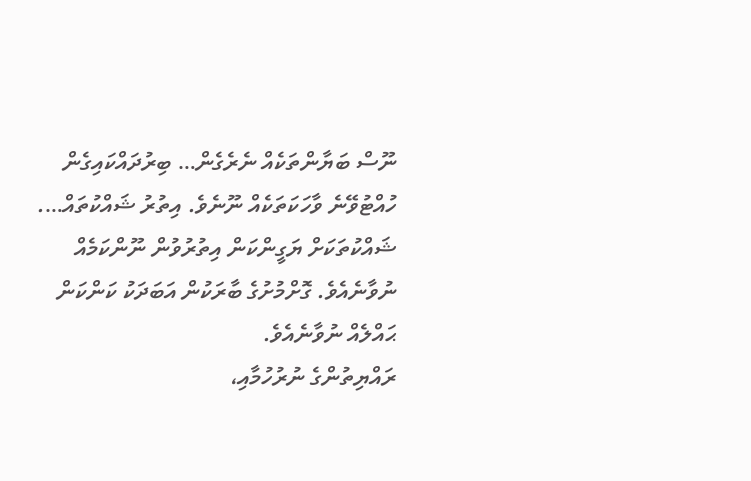ނޫސް ބަޔާންތަކެއް ނެރެގެން… ބިރުދައްކައިގެން ހުއްޓުވޭނެ ވާހަކަތަކެއް ނޫނެވެ. އިތުރު ޝައްކުތައް….  ޝައްކުތަކަށް ޔަގީންކަން އިތުރުވުން ނޫންކަމެއް ނުވާނެއެވެ. ގޮށްމުށުގެ ބާރަކުން އަބަދަކު ކަންކަން ޙައްލެއް ނުވާނެއެވެ.
ރައްޔިތުންގެ ނުރުހުމާއި،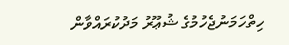ހިތްހަމަނުޖެހުމުގެ ޝުޢޫރު މަދުކުރައްވާން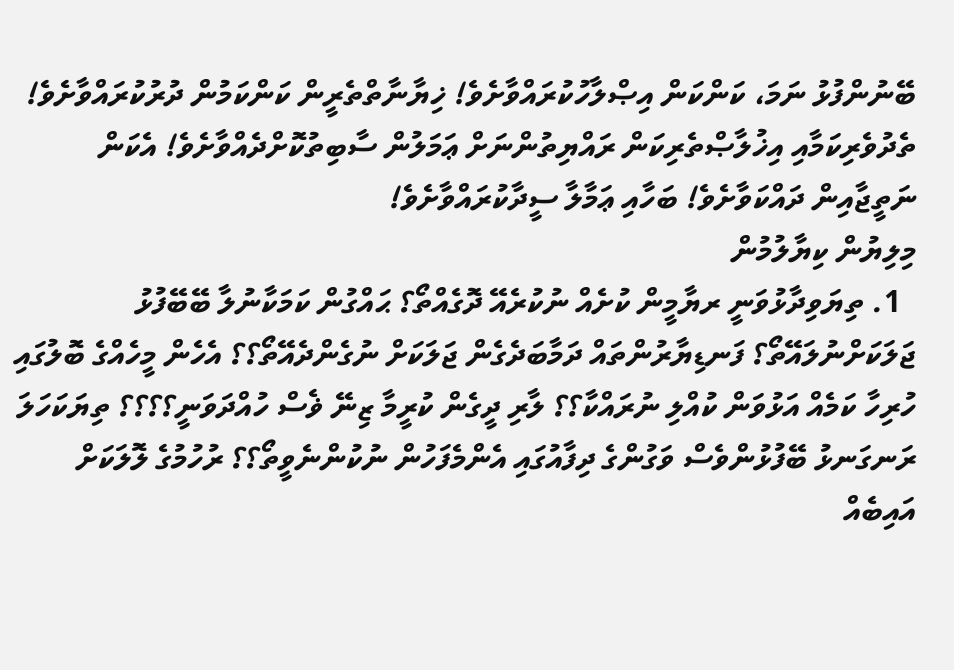ބޭނުންފުޅު ނަމަ، ކަންކަން އިޞްލާހުކުރައްވާށެވެ! ޚިޔާނާތްތެރީން ކަންކަމުން ދުރުކުރައްވާށެވެ! ތެދުވެރިކަމާއި އިޚުލާޞްތެރިކަން ރައްޔިތުންނަށް ޢަމަލުން ސާބިތުކޮށްދެއްވާށެވެ! އެކަން ނަތީޖާއިން ދައްކަވާށެވެ! ބަހާއި ޢަމާލާ ސީދާކުރައްވާށެވެ!
މިލިޔުން ކިޔާލުމުން
  1. ތިޔަވިދާޅުވަނީ ރޔާމީން ކުށެއް ނުކުރެއޭ ދޮގެއްތޯ؟ ޙައްގުން ކަމަކާނުލާ ބޭބޭފުޅު ޖަލަކަށްނުލައޭތޯ؟ ފަނޑިޔާރުންތައް ދަމާބަދެގެން ޖަލަކަށް ނުގެންދެއޭތޯ؟؟ އެހެން މީހެއްގެ ބޮލުގައި ހުރިހާ ކަމެއް އަޅުވަން ކުއްލި ނުރައްކާ؟؟ ލާރި ދީގެން ކުރީމާ ޒިނޭ ޥެސް ހުއްދަވަނީ؟؟؟؟ ތިޔަކަހަލަ ރަނގަނޅު ބޭފުޅުންވެސް ވަގުންގެ ދިފާއުގައި އެންމެފަހުން ނުކުންނެވީތޯ؟؟ ރުހުމުގެ ލޮލަކަށް އައިބެއް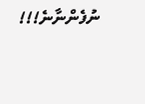ނުފެންނާނެ!!!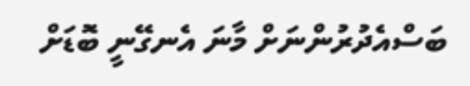ބަސްއެދުރުންނަށް މާނަ އެނގޭނީ ބޮޑަށް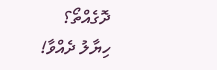ދޮގެއްތޯ؟
ހިޔާލު ދެއްވާ!